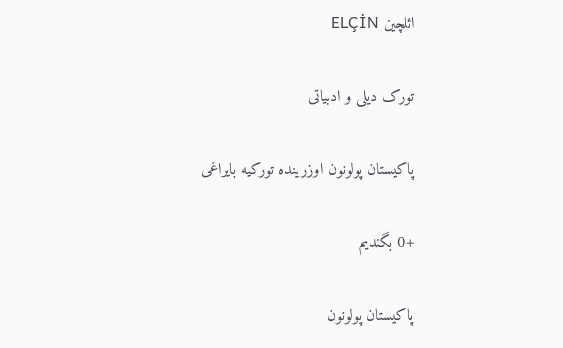ائلچین ELÇİN

تورک دیلی و ادبیاتی

پاکیستان پولونون اوزرینده تورکیه بایراغی

+0 بگندیم

پاکیستان پولونون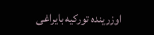اوزرینده تورکیه بایراغی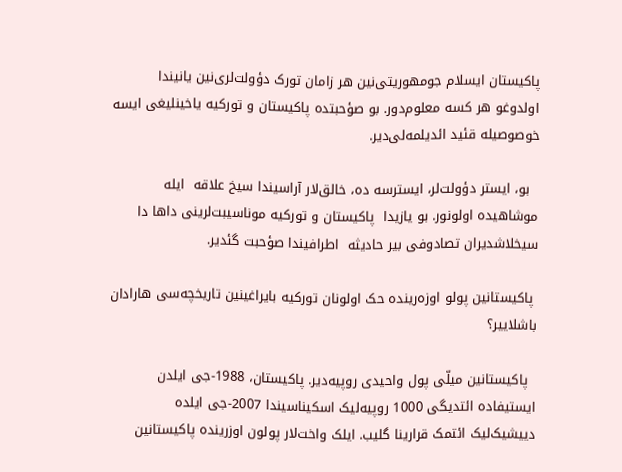پاکیستان ایسلام جومهوریتی‌نین هر زامان تورک دؤولت‌لری‌نین یانیندا اولدوغو هر کسه معلوم‌دور. بو صؤحبتده پاکیستان و تورکیه یاخینلیغی ایسه خوصوصیله قئید ائدیلمه‌لی‌دیر.

  بو، ایستر دؤولت‌لر، ایسترسه ده، خالق‌لار آراسیندا سیخ علاقه  ایله موشاهیده اولونور. بو یازیدا  پاکیستان و تورکیه موناسیبت‌لرینی داها دا سیخلاشدیران تصادوفی بیر حادیثه  اطرافیندا صؤحبت گئدیر.

 پاکیستانین پولو اوزه‌رینده حک اولونان تورکیه بایراغینین تاریخچه‌سی هارادان باشلاییر؟

  پاکیستانین میلّی پول واحیدی روپیه‌‌دیر. پاکیستان، 1988-جی ایلدن ایستیفاده ائتدیگی 1000 روپیه‌‌لیک اسکیناسیندا 2007-جی ایلده دییشیک‌لیک ائتمک قرارینا گلیب. ایلک واخت‌لار پولون اوزرینده پاکیستانین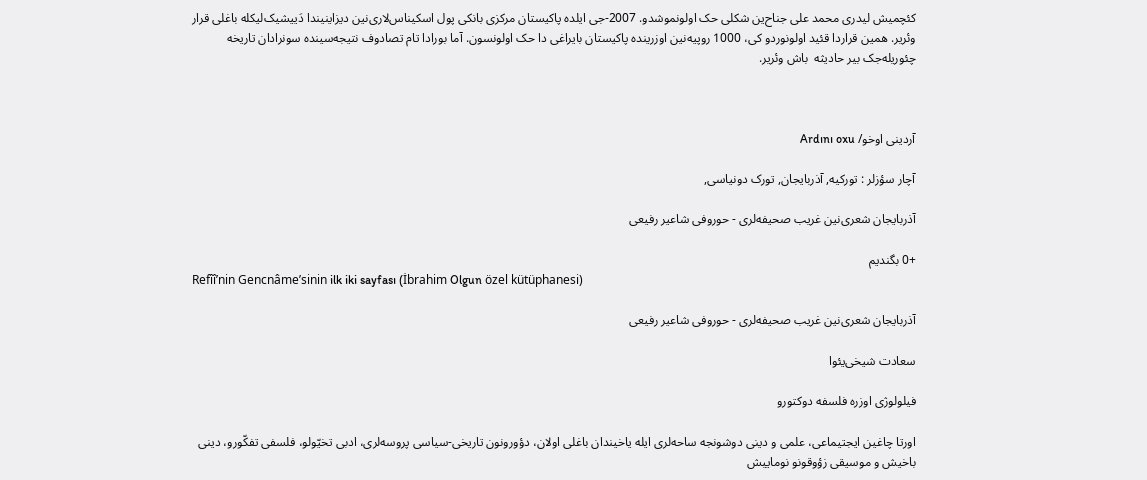کئچمیش لیدری محمد علی جناح‌ین شکلی حک اولونموشدو. 2007-جی ایلده پاکیستان مرکزی بانکی پول اسکیناس‌لاری‌نین دیزاینیندا دَییشیک‌لیکله باغلی قرار وئریر. همین قراردا قئید اولونوردو کی، 1000 روپیه‌‌‌نین اوزرینده پاکیستان بایراغی دا حک اولونسون. آما بورادا تام تصادوف نتیجه‌سینده سونرادان تاریخه چئوریله‌جک بیر حادیثه  باش وئریر.



آردینی اوخو/ Ardını oxu

آچار سؤزلر : تورکیه, آذربایجان, تورک دونیاسی,

آذربایجان شعری‌‌نین غریب صحیفه‌لری - حوروفی شاعیر رفیعی

+0 بگندیم
Refîî’nin Gencnâme’sinin ilk iki sayfası (İbrahim Olgun özel kütüphanesi)

آذربایجان شعری‌‌نین غریب صحیفه‌لری - حوروفی شاعیر رفیعی

سعادت شیخی‌یئوا

فیلولوژی اوزره فلسفه دوکتورو

اورتا چاغین ایجتیماعی، علمی و دینی دوشونجه ساحه‌لری ایله یاخیندان باغلی اولان، دؤورونون تاریخی-سیاسی پروسه‌لری، ادبی تخیّولو، فلسفی تفکّورو، دینی باخیش و موسیقی زؤوقونو نوماییش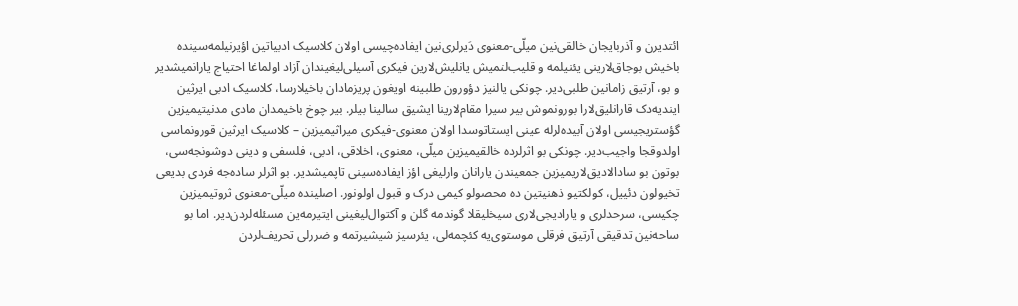ائتدیرن و آذربایجان خالقی‌‌نین میلّی-معنوی دَیرلری‌‌نین ایفاده‌چیسی اولان کلاسیک ادبیاتین اؤیرنیلمه‌سینده باخیش بوجاق‌لارینی یئنیلمه و قلیب‌لنمیش یانلیش‌لارین فیکری آسیلی‌لیغیندان آزاد اولماغا احتیاج یارانمیشدیر و بو، آرتیق زاما‌‌نین طلبی‌دیر. چونکی یالنیز دؤورون طلبینه اویغون پریزمادان باخیلارسا، کلاسیک ادبی ایرثین ایندیه‌دک قارانلیق‌لارا بورونموش بیر سیرا مقام‌لارینا ایشیق سالینا بیلر. بیر چوخ باخیمدان مادی مدنیتیمیزین گؤستریجیسی اولان آبیده‌لرله عینی ایستاتوسدا اولان معنوی-فیکری میراثیمیزین – کلاسیک ایرثین قورونماسی اولدوقجا واجیب‌دیر. چونکی بو اثرلرده خالقیمیزین میلّی، معنوی، اخلاقی، ادبی، فلسفی و دینی دوشونجه‌سی، بوتون بو سادالادیق‌لاریمیزین جمعیندن یارانان وارلیغی اؤز ایفاده‌سینی تاپمیشدیر. بو اثرلر ساده‌جه فردی بدیعی تخیولون دئییل، کولکتیو ذهنیتین ده محصولو کیمی درک و قبول اولونور. اصلینده میلّی-معنوی ثروتیمیزین چکیسی، سرحدلری و یارادیجی‌‌لاری سیخلیقلا گوند‌مه گلن و آکتوال‌لیغینی ایتیرمه‌ین مسئله‌لردن‌دیر. اما بو ساحه‌‌‌نین تدقیقی آرتیق فرقلی موستوی‌یه کئچمه‌لی، یئرسیز شیشیرتمه و ضررلی تحریف‌لردن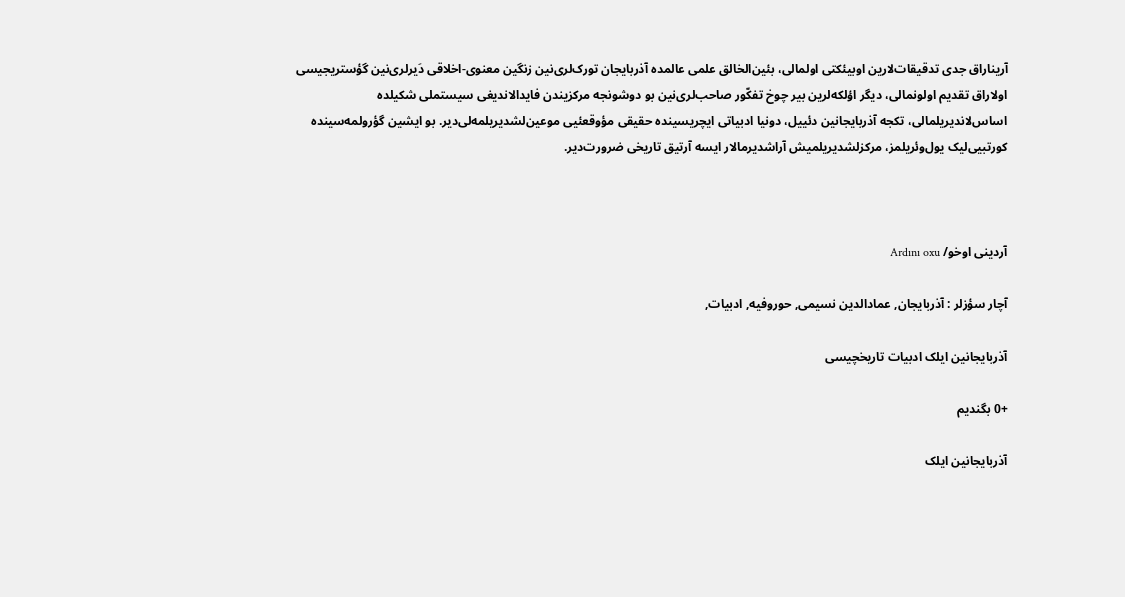آریناراق جدی تدقیقات‌لارین اوبیئکتی اولمالی، بئین‌الخالق علمی عالمده آذربایجان تورک‌لری‌‌نین زنگین معنوی-اخلاقی دَیرلری‌‌نین گؤستریجیسی اولاراق تقدیم اولونمالی، دیگر اؤلکه‌لرین بیر چوخ تفکّور صاحب‌لری‌‌نین بو دوشونجه مرکزیندن فایدالاندیغی سیستملی شکیلده اساس‌لاندیریلمالی، تکجه آذربایجا‌‌نین دئییل، دونیا ادبیاتی ایچریسینده حقیقی مؤوقعئیی موعین‌لشدیریلمه‌لی‌دیر. بو ایشین گؤرولمه‌سینده کورتبیی‌لیک یول‌وئریلمز، مرکزلشدیریلمیش آراشدیرمالار ایسه آرتیق تاریخی ضرورت‌دیر.



آردینی اوخو/ Ardını oxu

آچار سؤزلر : آذربایجان, عمادالدین نسیمی, حوروفیه, ادبیات,

آذربایجانین ایلک ادبیات تاریخچیسی

+0 بگندیم

آذربایجانین ایلک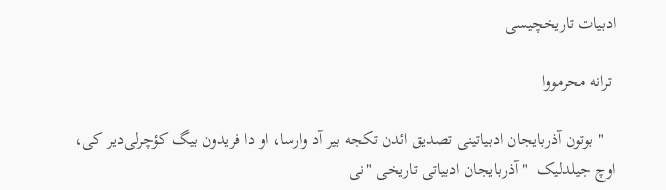ادبیات تاریخچیسی

 ترانه محرمووا

   " بوتون آذربایجان ادبیاتینی تصدیق ائدن تکجه بیر آد وارسا، او دا فریدون بیگ کؤچرلی‌دیر کی، اوچ جیلدلیک  " آذربایجان ادبیاتی تاریخی "نی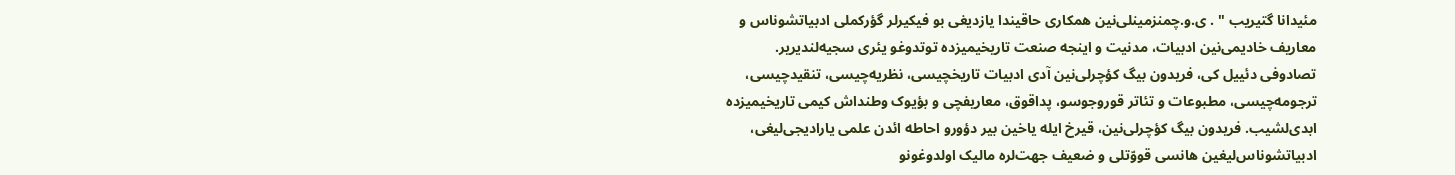مئیدانا گتیریب " . ی.و.چمنزمینلی‌نین همکاری حاقیندا یازدیغی بو فیکیرلر گؤرکملی ادبیاتشوناس و معاریف خادیمی‌نین ادبیات، مدنیت و اینجه صنعت تاریخیمیزده توتدوغو یئری سجیه‌لندیریر. تصادوفی دئییل کی، فریدون بیگ کؤچرلی‌نین آدی ادبیات تاریخچیسی، نظریه‌چیسی، تنقیدچیسی، ترجومه‌چیسی، مطبوعات و تئاتر قوروجوسو، پداقوق، معاریفچی و بؤیوک وطنداش کیمی تاریخیمیزده ابدی‌لشیب. فریدون بیگ کؤچرلی‌نین، قیرخ ایله یاخین بیر دؤورو احاطه ائدن علمی یارادیجی‌لیغی، ادبیاتشوناس‌لیغین هانسی قووّتلی و ضعیف جهت‌لره مالیک اولدوغونو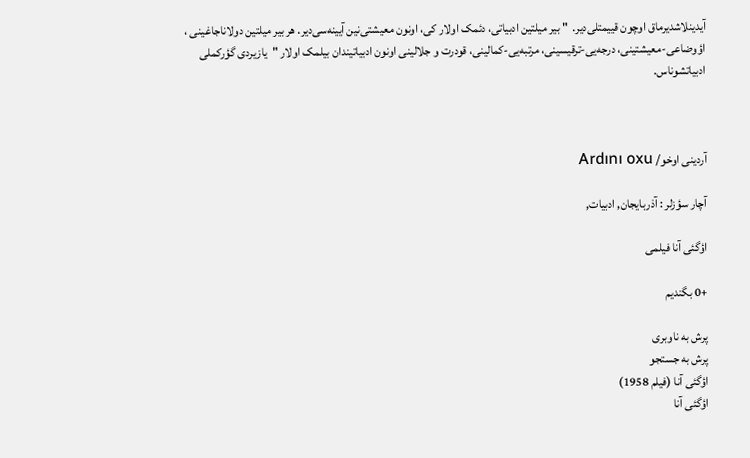آیدینلاشدیرماق اوچون قییمتلی‌دیر.  " بیر میلتین ادبیاتی، دئمک اولار کی، اونون معیشتی‌نین آیینه‌سی‌دیر. هر بیر میلتین دولاناجاغینی ، اؤوضاعی-معیشتینی، درجه‌یی-ترقیسینی، مرتبه‌یی-کمالینی، قودرت و جلالینی اونون ادبیاتیندان بیلمک اولار "  یازیردی گؤرکملی ادبیاتشوناس.



آردینی اوخو/ Ardını oxu

آچار سؤزلر : آذربایجان, ادبیات,

اؤگئی آنا فیلمی

+0 بگندیم

پرش به ناوبری
پرش به جستجو
اؤگئی آنا (فیلم 1958)
اؤگئی آنا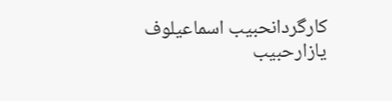کارگردانحبیب اسماعیلوف
یازارحبیب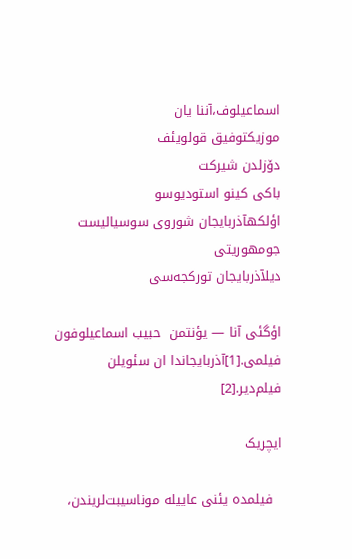اسماعیلوف،‌آننا یان
موزیکتوفیق قولویئف
دۆزلدن شیرکت
باکی کینو استودیوسو
اؤلکهآذربایجان شوروی سوسیالیست جومهوریتی
دیلآذربایجان تورکجه‌سی

اؤگئی آنا — یؤنتمن  حبیب اسماعیلوفون فیلمی.[1]آذربایجاندا ان سئویلن فیلم‌دیر.[2]

ایچریک

  فیلمده یئنی عاییله موناسیبت‌لریندن،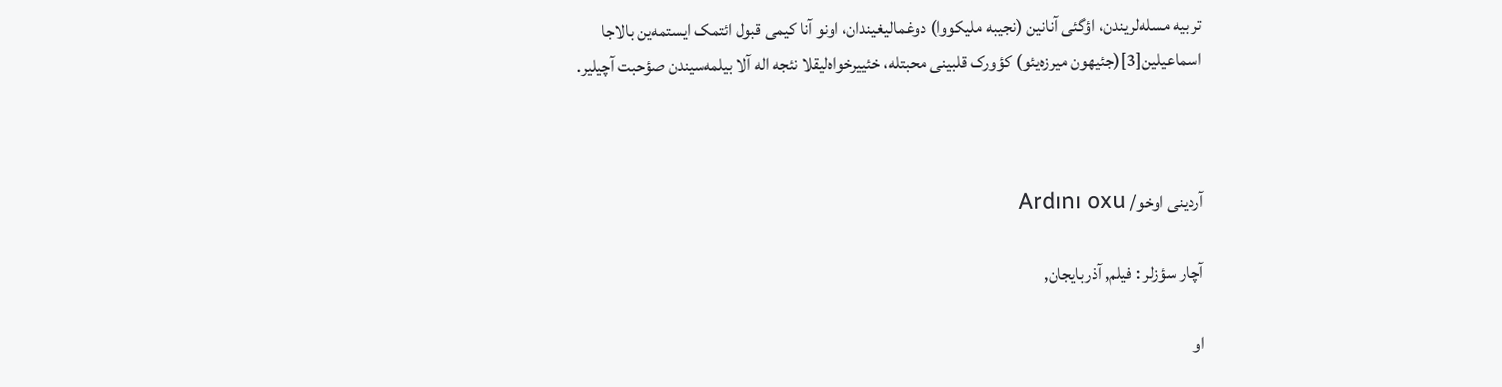تربیه مسله‌لریندن، اؤگئی آنانین (نجیبه ملیکووا) دوغمالیغیندان، اونو آنا کیمی قبول ائتمک ایستمه‌ین بالاجا اسماعیلین[3](جئیهون میرزه‌یئو) کؤورک قلبینی محبتله، خئییرخواه‌لیقلا نئجه اله آلا بیلمه‌سیندن صؤحبت آچیلیر.



آردینی اوخو/ Ardını oxu

آچار سؤزلر : فیلم, آذربایجان,

او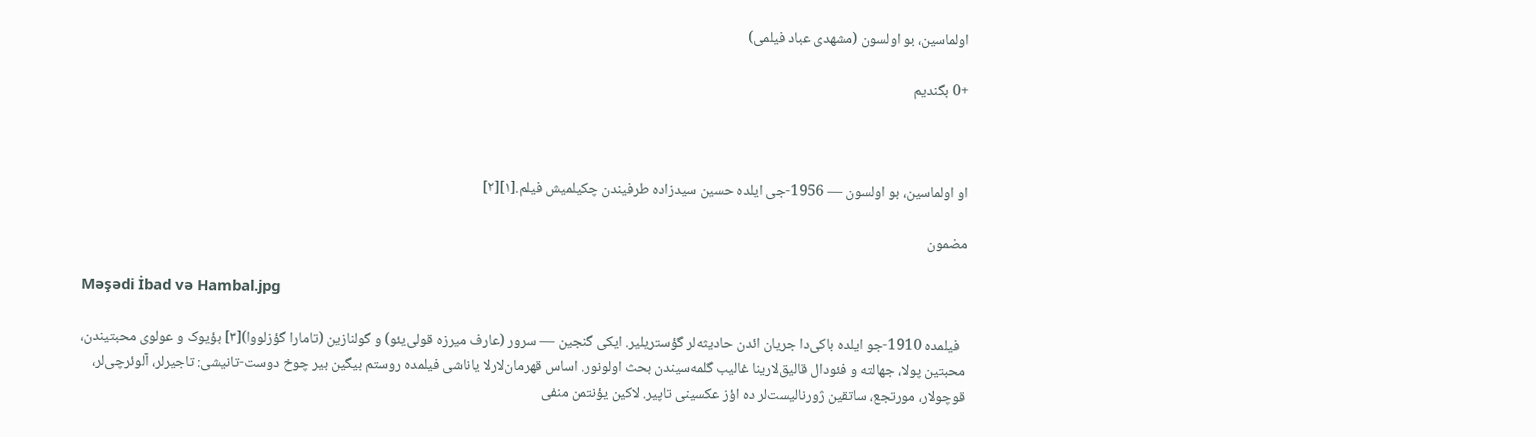اولماسین، بو اولسون (مشهدی عباد فیلمی)

+0 بگندیم



او اولماسین، بو اولسون — 1956-جی ایلده حسین سیدزاده طرفیندن چکیلمیش فیلم.[۱][۲]

مضمون

Məşədi İbad və Hambal.jpg

  فیلمده 1910-جو ایلده باکی‌دا جریان ائدن حادیثه‌لر گؤستریلیر. ایکی گنجین — سرور (عارف میرزه‌ قولی‌یئو) و گولنازین (تامارا گؤزلووا)[۳] بؤیوک و عولوی محبتیندن، محبتین پولا، جهالته و فئودال قالیق‌لارینا غالیب گلمه‌سیندن بحث اولونور. اساس قهرمان‌لارلا یاناشی فیلمده روستم بیگین بیر چوخ دوست-تانیشی: تاجیرلر، آلوئرچی‌لر، قوچولار، مورتجع، ساتقین ژورنالیست‌لر ده اؤز عکسینی تاپیر. لاکین یؤنتمن منفی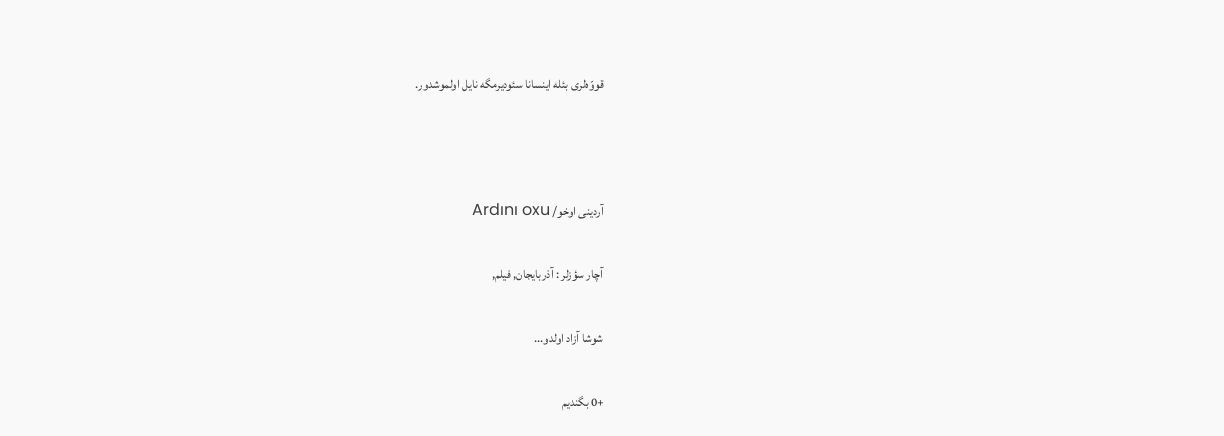قووّه‌لری بئله اینسانا سئودیرمگه نایل اولموشدور.



آردینی اوخو/ Ardını oxu

آچار سؤزلر : آذربایجان, فیلم,

شوشا آزاد اولدو...

+0 بگندیم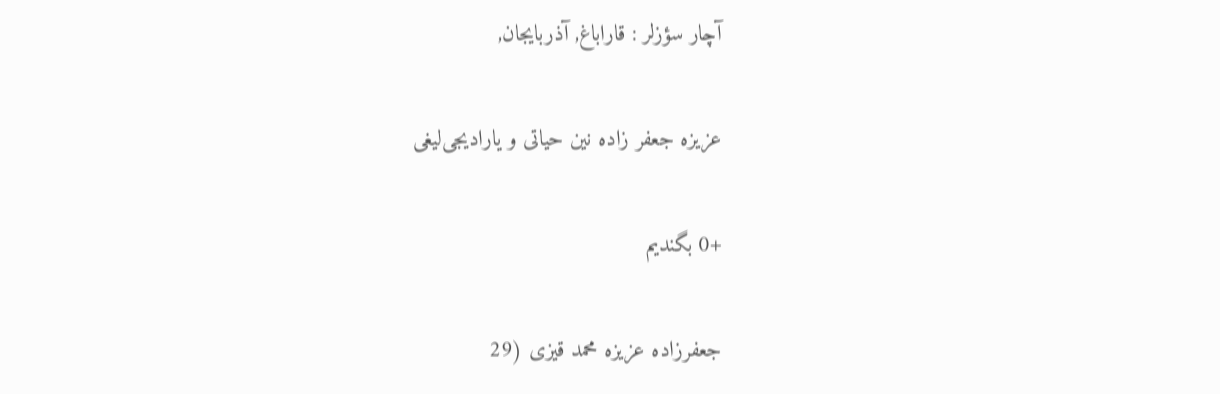آچار سؤزلر : قاراباغ, آذربایجان,

عزیزه جعفر زاده نین حیاتی و یارادیجی‌لیغی

+0 بگندیم

جعفرزاده عزیزه محمد قیزی (29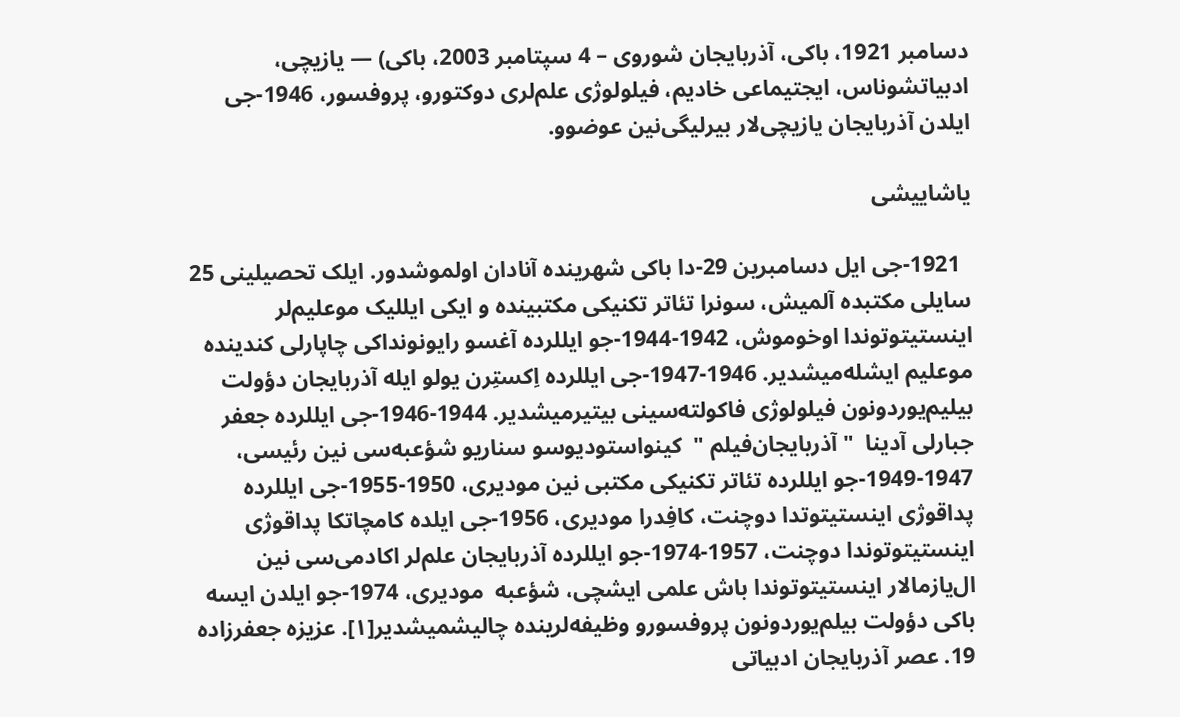دسامبر 1921، باکی، آذربایجان شوروی – 4 سپتامبر 2003، باکی) — یازیچی، ادبیاتشوناس، ایجتیماعی خادیم، فیلولوژی علم‌لری دوکتورو، پروفسور، 1946-جی ایلدن آذربایجان یازیچی‌لار بیرلیگی‌نین عوضوو.

یاشاییشی

  1921-جی ایل دسامبرین 29-دا باکی شهرینده آنادان اولموشدور. ایلک تحصیلینی 25 سایلی مکتبده آلمیش، سونرا تئاتر تکنیکی مکتبینده و ایکی‌ ایللیک موعلیم‌لر اینستیتوتوندا اوخوموش، 1942-1944-جو ایللرده آغسو رایونونداکی چاپارلی کندینده موعلیم ایشله‌میشدیر. 1946-1947-جی ایللرده اِکستِرن یولو ایله آذربایجان دؤولت بیلیم‌یوردونون فیلولوژی فاکولته‌سینی بیتیرمیشدیر. 1944-1946-جی ایللرده جعفر جبارلی آدینا  " آذربایجان‌فیلم "  کینواستودیوسو سناریو شؤعبه‌سی نین رئیسی، 1947-1949-جو ایللرده تئاتر تکنیکی مکتبی نین مودیری، 1950-1955-جی ایللرده پداقوژی اینستیتوتدا دوچنت، کافِدرا مودیری، 1956-جی ایلده کامچاتکا پداقوژی اینستیتوتوندا دوچنت، 1957-1974-جو ایللرده آذربایجان علم‌لر اکادمی‌سی‌ نین ا‌ل‌یازمالار اینستیتوتوندا باش علمی ایشچی، شؤعبه  مودیری، 1974-جو ایلدن ایسه باکی دؤولت بیلم‌یوردونون پروفسورو وظیفه‌لرینده چالیشمیشدیر[۱]. عزیزه جعفرزاده 19. عصر آذربایجان ادبیاتی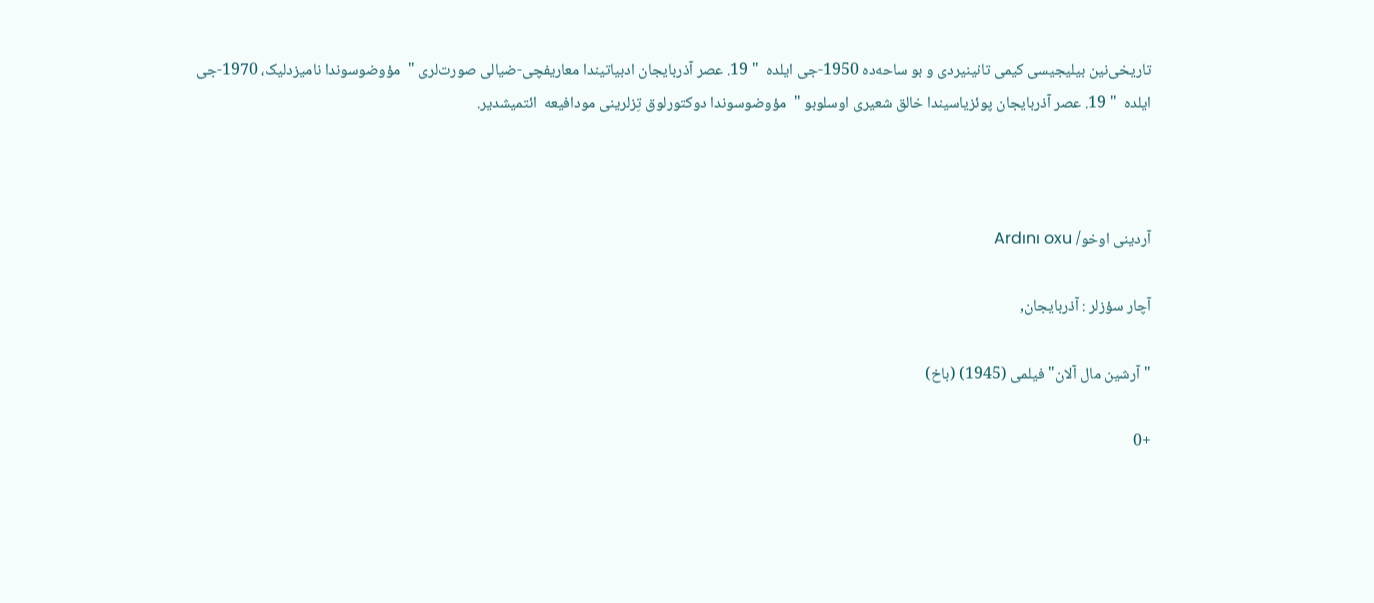تاریخی‌نین بیلیجیسی کیمی تانینیردی و بو ساحه‌ده 1950-جی ایلده  " 19. عصر آذربایجان ادبیاتیندا معاریفچی-ضیالی صورت‌لری "  مؤوضوسوندا نامیزدلیک، 1970-جی ایلده  " 19. عصر آذربایجان پوئزیاسیندا خالق شعیری اوسلوبو "  مؤوضوسوندا دوکتورلوق تِزلرینی مودافیعه  ائتمیشدیر.



آردینی اوخو/ Ardını oxu

آچار سؤزلر : آذربایجان,

"آرشین مال آلان" فیلمی (1945) (باخ)

+0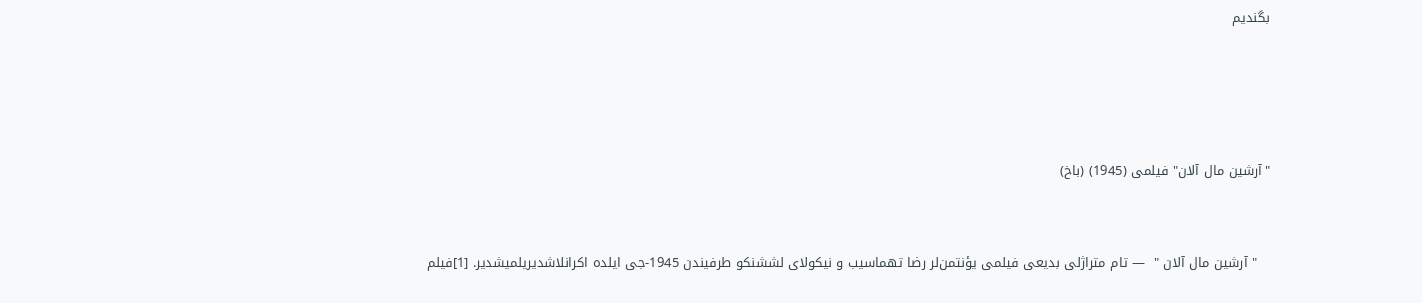بگندیم




"آرشین مال آلان" فیلمی (1945) (باخ)


   " آرشین مال آلان "  — تام متراژلی بدیعی فیلمی یؤنتمن‌لر رضا تهماسیب و نیکولای لششنکو طرفیندن 1945-جی ایلده اکرانلاشدیریلمیشدیر. [1]فیلم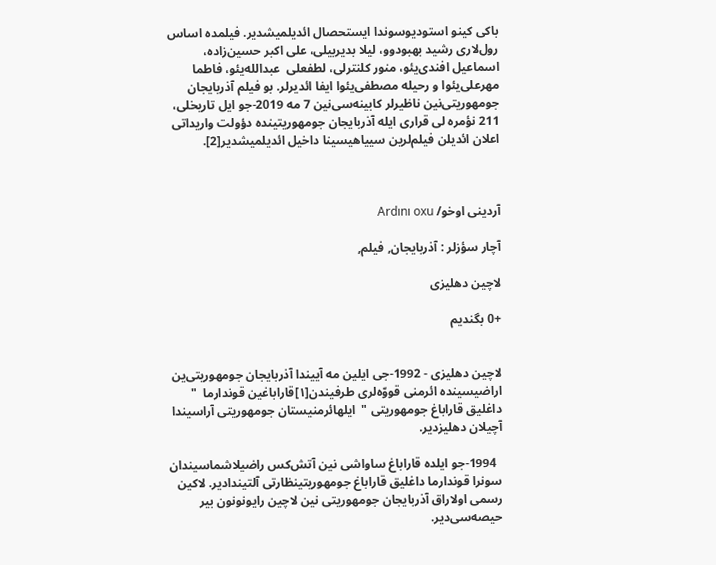باکی کینو استودیوسوندا ایستحصال ائدیلمیشدیر. فیلمده اساس رول‌لاری رشید بهبودوو، لیلا بدیربیلی، علی اکبر‌ حسین‌زاده، اسماعیل افندی‌یئو، منور کلنترلی، لطفعلی  عبدالله‌یئو، فاطما مهرعلی‌یئوا و رحیله مصطفی‌یئوا ایفا ائدیرلر. بو فیلم آذربایجان جومهوریتی‌نین ناظیرلر کابینه‌سی‌نین 7 مه 2019-جو ایل تاریخلی، 211 نؤمره لی قراری ایله آذربایجان جومهوریتینده دؤولت واریداتی اعلان ائدیلن فیلم‌لرین سییاهیسینا داخیل ائدیلمیشدیر[2].



آردینی اوخو/ Ardını oxu

آچار سؤزلر : آذربایجان, فیلم,

لاچین دهلیزی

+0 بگندیم


لاچین دهلیزی - 1992-جی ایلین مه‌‌ آییندا آذربایجان جومهوریتی‌ین اراضیسینده ائرمنی قووّه‌لری طرفیندن[۱]قاراباغین قوندارما  " داغلیق قاراباغ جومهوریتی "  ایلهائرمنیستان جومهوریتی آراسیندا آچیلان دهلیزدیر.

  1994-جو ایلده قاراباغ ساواشی نین آتش‌کس راضیلاشماسیندان سونرا قوندارما داغلیق قاراباغ جومهوریتینظارتی آلتیندادیر. لاکین رسمی اولاراق آذربایجان جومهوریتی نین لاچین رایونونون بیر حیصه‌سی‌دیر.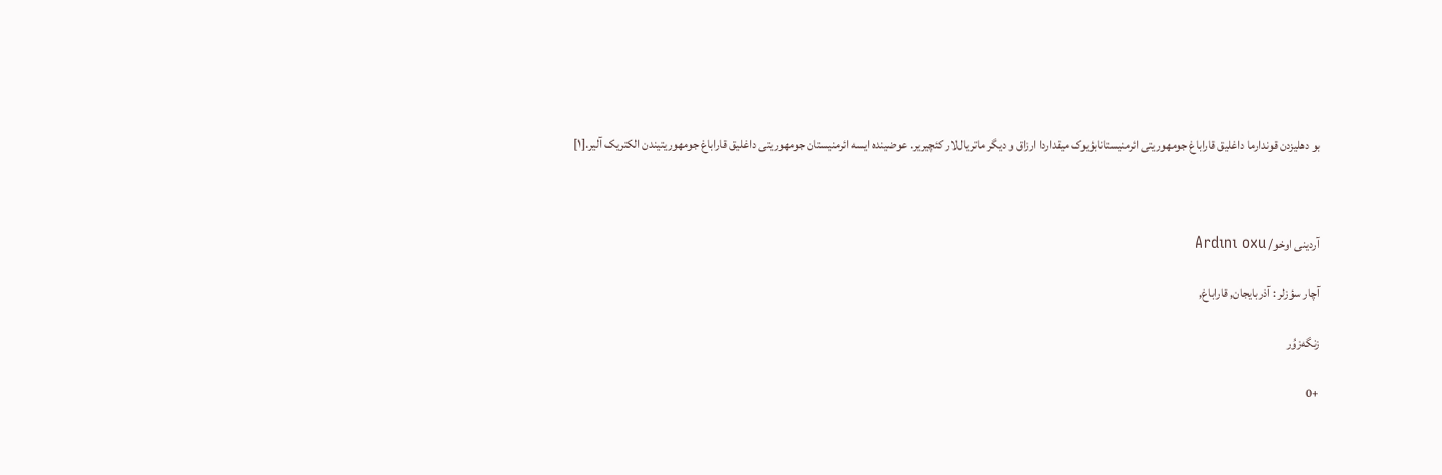بو دهلیزدن قوندارما داغلیق قاراباغ جومهوریتی ائرمنیستانابؤیوک میقداردا ارزاق و دیگر ماتریال‌لار کئچیریر. عوضینده ایسه ائرمنیستان جومهوریتی داغلیق قاراباغ جومهوریتیندن الکتریک آلیر.[۱]



آردینی اوخو/ Ardını oxu

آچار سؤزلر : آذربایجان, قاراباغ,

زنگه‌زوُر

+0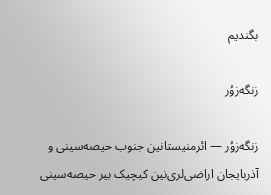بگندیم

زنگه‌زوُر

زنگه‌زوُر — ائرمنیستانین جنوب حیصه‌سینی و آذربایجان اراضی‌لری‌نین کیچیک بیر حیصه‌سینی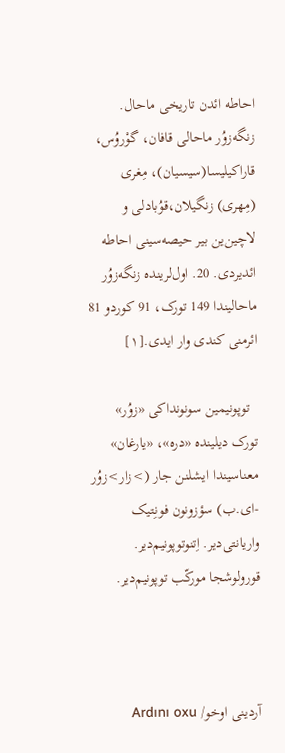احاطه ائدن تاریخی ماحال. زنگه‌زوُر ماحالی قافان، گوْروُس، قاراکیلیسا(سیسیان)، مِغری (مِهری) زنگیلان،قوُبادلی و لاچین‌ین بیر حیصه‌سینی احاطه ائدیردی. 20. اول‌لرینده زنگه‌زوُر ماحالیندا 149 تورک، 91 کوردو 81 ائرمنی کندی وار ایدی.[۱]

  توپونیمین سونونداکی «زوُر» تورک دیلینده «دره»، «یارغان» معناسیندا ایشلنن جار (>زار>زوُر -ای.ب) سؤزونون فونِتیک واریانتی‌دیر. اِتنوتوپونیم‌دیر. قورولوشجا مورکّب توپونیم‌دیر.



آردینی اوخو/ Ardını oxu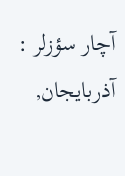آچار سؤزلر : آذربایجان,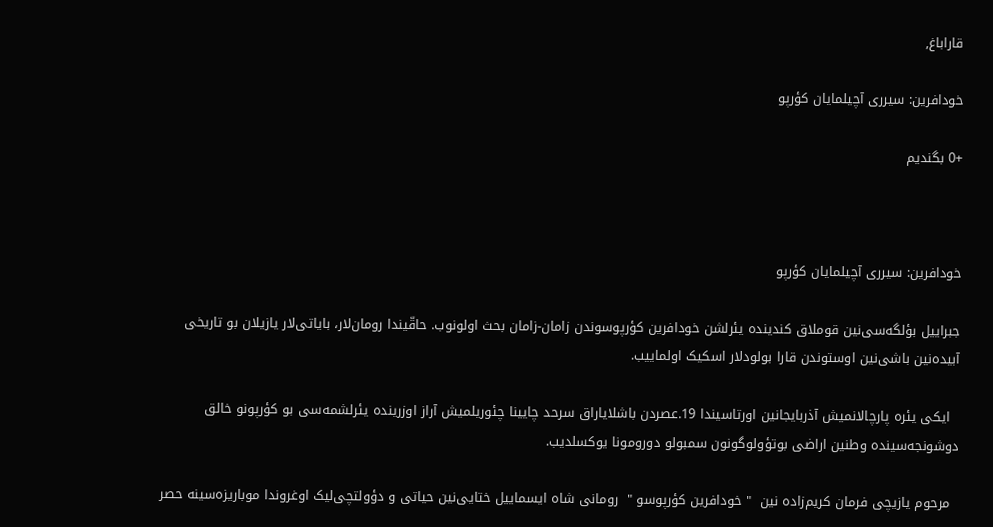قاراباغ,

خودافرین: سیرری آچیلمایان کؤرپو

+0 بگندیم



خودافرین: سیرری آچیلمایان کؤرپو

جبراییل بؤلگه‌سی‌نین قوملاق کندینده یئرلشن خودافرین کؤرپوسوندن زامان-زامان بحث اولونوب. حاقّیندا رومان‌لار، بایاتی‌لار یازیلان بو تاریخی آبیده‌نین باشی‌نین اوستوندن قارا بولودلار اسکیک اولماییب.

  ایکی یئره پارچالانمیش آذربایجانین اورتاسیندا 19.عصردن باشلایاراق سرحد چایینا چئوریلمیش آراز اوزرینده یئرلشمه‌سی بو کؤرپونو خالق دوشونجه‌سینده وطنین اراضی بوتؤولوگونون سمبولو دورومونا یوکسلدیب.

  مرحوم یازیچی فرمان کریم‌زاده نین  " خودافرین کؤرپوسو "  رومانی شاه ایسماییل ختایی‌نین حیاتی و دؤولتچی‌لیک اوغروندا موباریزه‌سینه حصر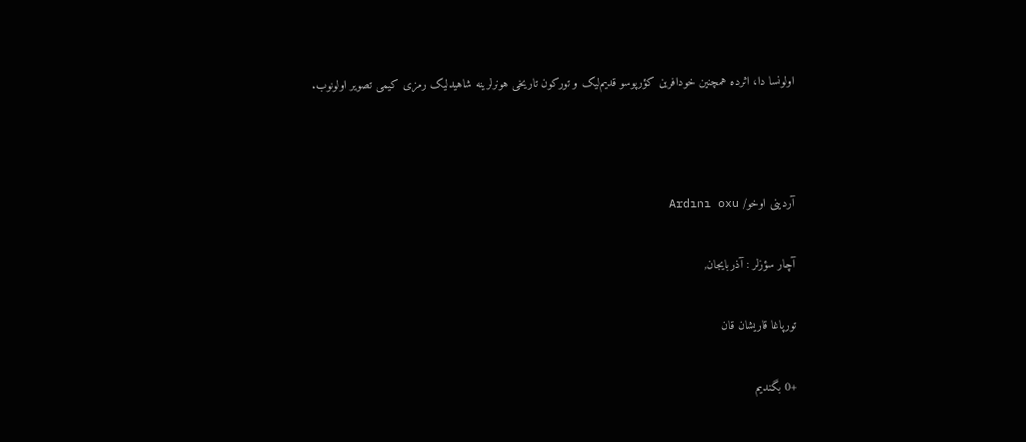اولونسا دا، اثرده همچنین خودافرین کؤرپوسو قدیم‌لیک و تورکون تاریخی هونرلرینه شاهیدلیک رمزی کیمی تصویر اولونوب.



آردینی اوخو/ Ardını oxu

آچار سؤزلر : آذربایجان,

تورپاغا قاریشان قان

+0 بگندیم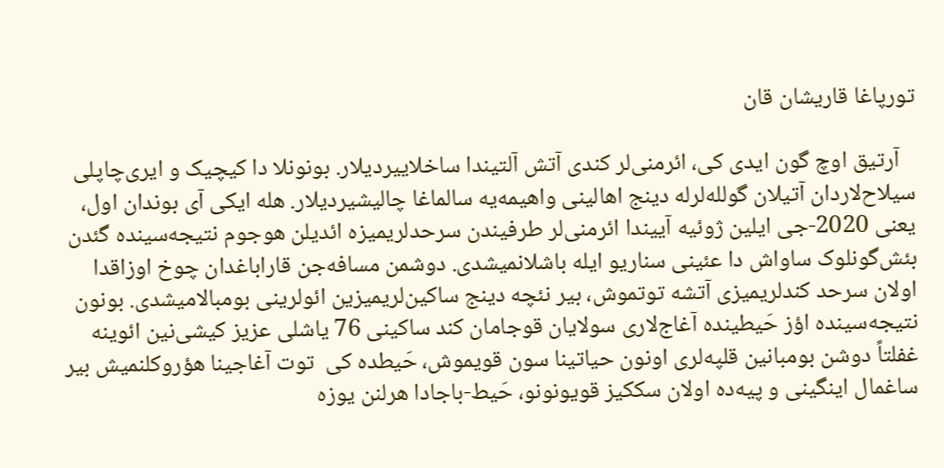تورپاغا قاریشان قان

   آرتیق اوچ گون ایدی کی، ائرمنی‌لر کندی آتش آلتیندا ساخلاییردیلار. بونونلا دا کیچیک و ایری‌چاپلی سیلاح‌لاردان آتیلان گولله‌‌لرله دینج اهالینی واهیمه‌یه سالماغا چالیشیردیلار. هله ایکی آی بوندان اول، یعنی 2020-جی ایلین ژوئیه آییندا ائرمنی‌لر طرفیندن سرحد‌لریمیزه ائدیلن هوجوم نتیجه‌سینده گئدن بئش‌گونلوک ساواش دا عئینی سناریو ایله باشلانمیشدی. دوشمن مسافه‌جن قاراباغدان چوخ اوزاقدا اولان سرحد کند‌لریمیزی آتشه توتموش، بیر نئچه دینج ساکین‌لریمیزین ائو‌لرینی بومبالامیشدی. بونون نتیجه‌سینده اؤز حَیطینده آغاج‌لاری سولایان قوجامان کند ساکینی 76 یاشلی عزیز کیشی‌نین ائوینه غفلتاً دوشن بومبانین قلپه‌‌لری اونون حیاتینا سون قویموش، حَیطده کی  توت آغاجینا هؤروکلنمیش بیر ساغمال اینگینی و پیه‌ده اولان سککیز قویونونو، حَیط-باجادا هرلنن یوزه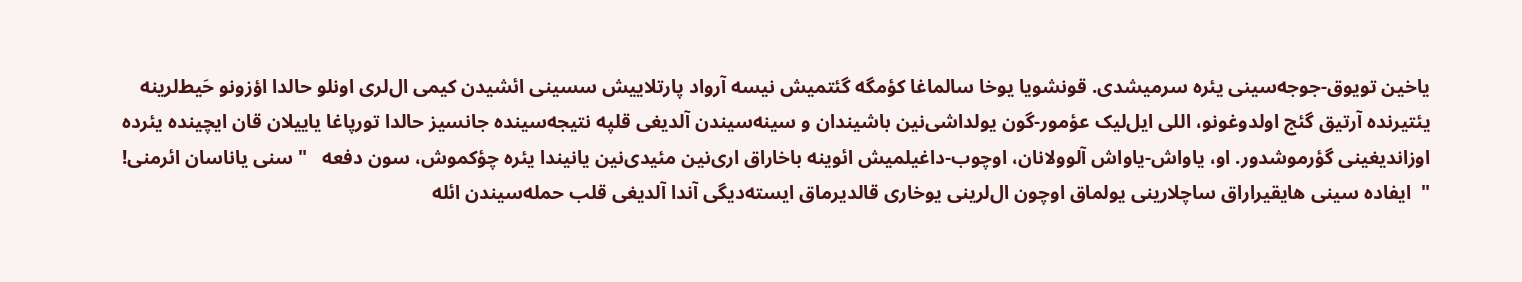یاخین تویوق-جوجه‌سینی یئره سرمیشدی. قونشویا یوخا سالماغا کؤمگه گئتمیش نیسه آرواد پارتلاییش سسینی ائشیدن کیمی ال‌لری اونلو حالدا اؤزونو حَیط‌لرینه یئتیرنده آرتیق گئج اولدوغونو، اللی ایل‌لیک عؤمور-گون یولداشی‌نین باشیندان و سینه‌سیندن آلدیغی قلپه نتیجه‌سینده جانسیز حالدا تورپاغا یاییلان قان ایچینده یئرده اوزاندیغینی گؤرموشدور. او، یاواش-یاواش آلوولانان، اوچوب-داغیلمیش ائوینه باخاراق اری‌نین مئیدی‌نین یانیندا یئره چؤکموش، سون دفعه   " سنی یاناسان ائرمنی! "  ایفاده سینی هایقیراراق ساچلارینی یولماق اوچون ال‌لرینی یوخاری قالدیرماق ایسته‌دیگی آندا آلدیغی قلب حمله‌سیندن ائله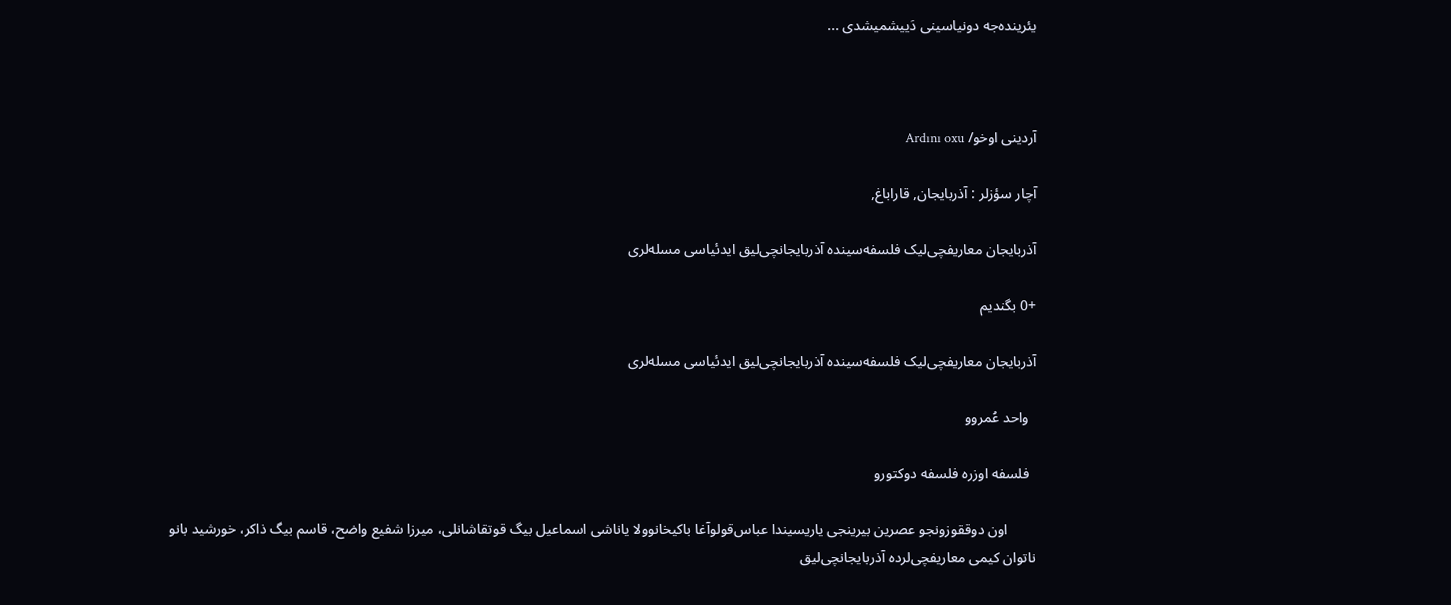یئرینده‌جه دونیاسینی دَییشمیشدی ...



آردینی اوخو/ Ardını oxu

آچار سؤزلر : آذربایجان, قاراباغ,

آذربایجان معاریفچی‌لیک فلسفه‌سینده آذربایجانچی‌لیق ایدئیاسی مسله‌‌‌لری

+0 بگندیم

آذربایجان معاریفچی‌لیک فلسفه‌سینده آذربایجانچی‌لیق ایدئیاسی مسله‌‌‌لری

  واحد عُمروو

  فلسفه اوزره فلسفه دوکتورو

        اون دوققوزونجو عصرین بیرینجی یاریسیندا عباس‌قولوآغا باکیخانوولا یاناشی اسماعیل بیگ قوتقاشانلی، میرزا شفیع واضح، قاسم بیگ ذاکر، خورشید بانو ناتوان کیمی معاریفچی‌‌لرده آذربایجانچی‌لیق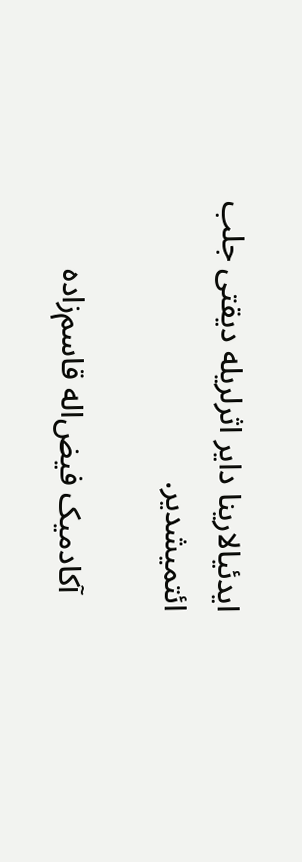ایدئیا‌لارینا دایر اثر‌‌لریله دیقتی جلب ائتمیشدیر.

  آکادمیک فیض‌اله قاسم‌زاده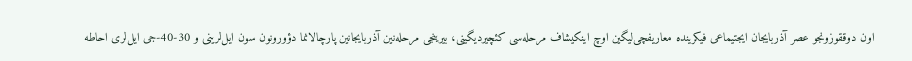اون دوققوزونجو عصر آذربایجان ایجتیماعی فیکرینده معاریفچی‌لیگین اوچ اینکیشاف مرحله‌سی کئچیردیگینی، بیرینجی مرحله‌نین آذربایجانین پارچالانما دؤورونون سون ایل‌‌لرینی و 30-40-جی ایل‌‌لری احاطه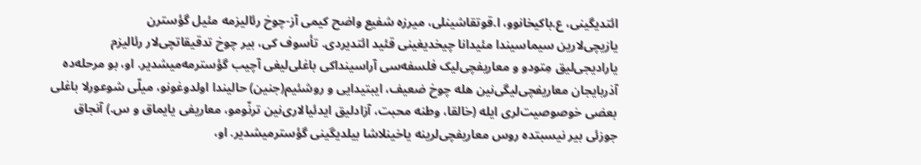ائتدیگینی، ع.باکیخانوو، ا.قوتقاشینلی، میرزه شفیع واضح کیمی آز-چوخ رئالیزمه مئیل گؤسترن یازیچی‌لارین ‌سیماسیندا مئیدانا چیخدیغینی قئید ائتدیردی. تأسوف کی، بیر چوخ تدقیقاتچی‌لار رئالیزم یارادیجی‌لیق مِتودو و معاریفچی‌لیک فلسفه‌سی آراسینداکی باغلی‌لیغی آچیب گؤسترمه‌میشدیر. او، بو مرحله‌ده آذربایجان معاریفچی‌لیگی‌نین هله چوخ ضعیف، ایبتیدایی و روشئیم(جنین) حالیندا اولدوغونو، میلّی شوعورلا باغلی بعضی خوصوصیت‌‌لری ایله (خالقا، وطنه محبت، آزاد‌لیق ایدئیا‌لاری‌نین ترنّومو، معاریفی یایماق و س.) آنجاق جوزئی بیر نیسبتده روس معاریفچی‌‌لرینه یاخینلاشا بیلدیگینی گؤسترمیشدیر. او،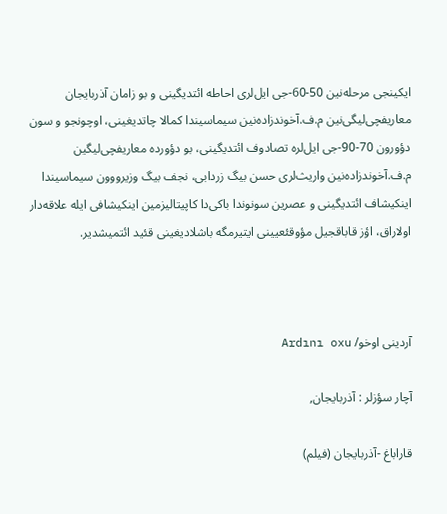ایکینجی مرحله‌نین 50-60-جی ایل‌‌لری احاطه ائتدیگینی و بو زامان آذربایجان معاریفچی‌لیگی‌نین م.ف.آخوندزاده‌نین‌ سیماسیندا کمالا چاتدیغینی، اوچونجو و سون دؤورون 70-90-جی ایل‌‌لره تصادوف ائتدیگینی، بو دؤورده معاریفچی‌لیگین م.ف.آخوندزاده‌نین واریث‌‌لری حسن بیگ زردابی، نجف بیگ وزیرووون‌ سیماسیندا اینکیشاف ائتدیگینی و عصرین سونوندا باکی‌دا کاپیتالیزمین اینکیشافی ایله علاقه‌دار او‌لاراق، اؤز قاباقجیل مؤوقئعیینی ایتیرمگه باشلادیغینی قئید ائتمیشدیر.



آردینی اوخو/ Ardını oxu

آچار سؤزلر : آذربایجان,

قاراباغ -آذربایجان (فیلم)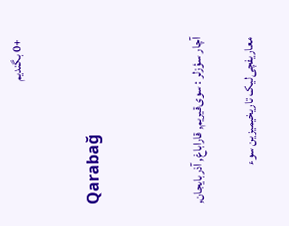+0 بگندیم


Qarabağ



آچار سؤزلر : سوی‌قیریم, قاراباغ, آذربایجان,

معاریفچی‌لیک تاریخیمیزین سوء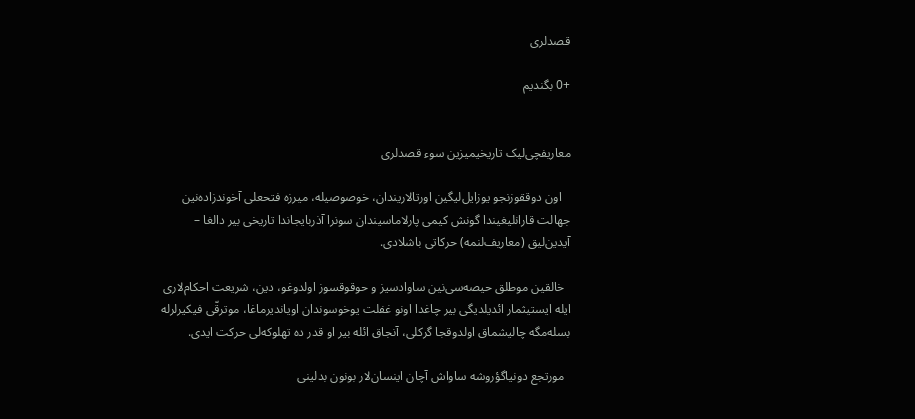قصدلری

+0 بگندیم


معاریفچی‌لیک تاریخیمیزین سوء قصدلری

   اون دوققوزنجو یوزایل‌لیگین اورتا‌لاریندان، خوصوصیله، میرزه فتحعلی آخوندزاده‌نین جهالت قارانلیغیندا گونش کیمی پارلاماسیندان سونرا آذربایجاندا تاریخی بیر دالغا – آیدین‌لیق (معاریف‌لنمه) حرکاتی باشلادی.

  خالقین موطلق حیصه‌سی‌نین ساوادسیز و حوقوقسوز اولدوغو، دین، شریعت احکام‌‌لاری ایله ایستیثمار ائدیلدیگی بیر چاغدا اونو غفلت یوخوسوندان اویاندیرماغا، موترقّی فیکیرلرله بسله‌مگه چالیشماق اولدوقجا گرکلی، آنجاق ائله بیر او قدر ده تهلوکه‌لی حرکت ایدی.

  مورتجع دونیاگؤروشه ساواش آچان اینسان‌لار بونون بدلینی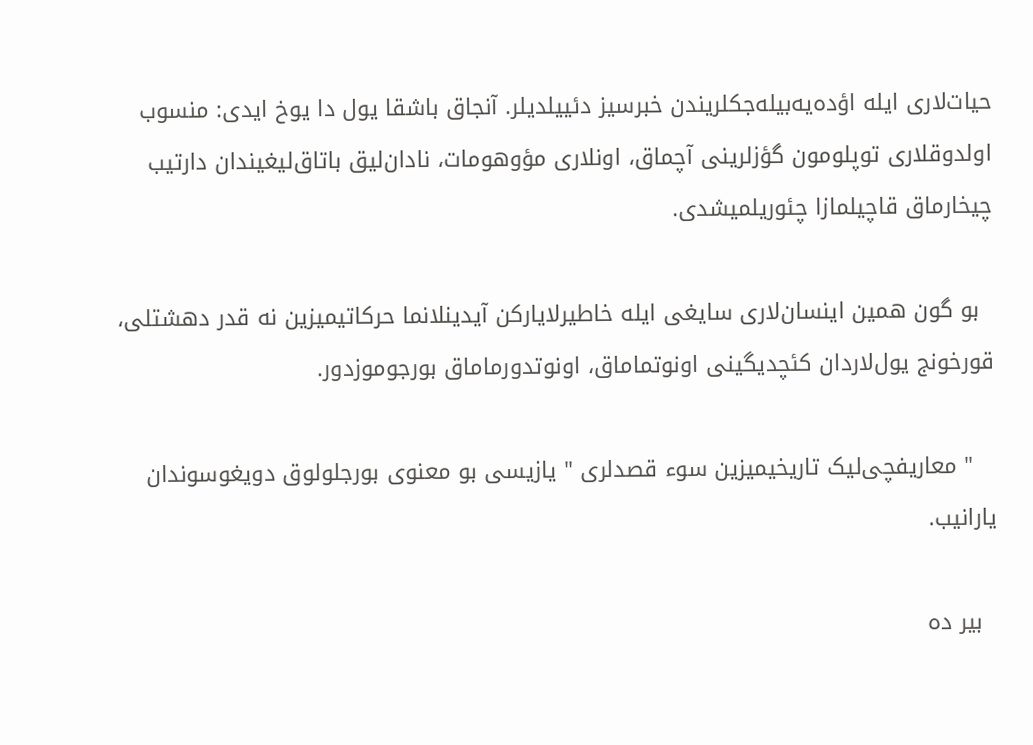حیات‌لاری ایله اؤده‌یه‌بیله‌جکلریندن خبرسیز دئییلدیلر. آنجاق باشقا یول دا یوخ ایدی: منسوب اولدوقلاری توپلومون گؤزلرینی آچماق، اونلاری مؤوهومات، نادان‌لیق باتاق‌لیغیندان دارتیب چیخارماق قاچیلمازا چئوریلمیشدی.

  بو گون همین اینسان‌لاری سایغی ایله خاطیرلایارکن آیدینلانما حرکاتیمیزین نه قدر دهشتلی، قورخونج یول‌لاردان کئچدیگینی اونوتماماق، اونوتدورماماق بورجوموزدور.

   " معاریفچی‌لیک تاریخیمیزین سوء قصدلری " یازیسی بو معنوی بورجلولوق دویغوسوندان یارانیب.

  بیر ده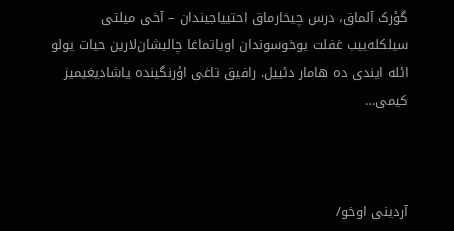گؤرک آلماق، درس چیخارماق احتییاجیندان – آخی میلتی سیلکله‌ییب غفلت یوخوسوندان اویاتماغا چالیشان‌لارین حیات یولو ائله ایندی ده هامار دئییل. رافیق تاغی اؤرنگینده یاشادیغیمیز کیمی…



آردینی اوخو/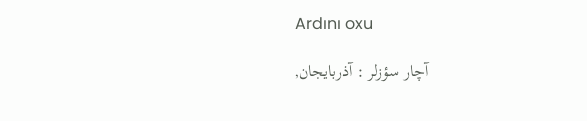Ardını oxu

آچار سؤزلر : آذربایجان,